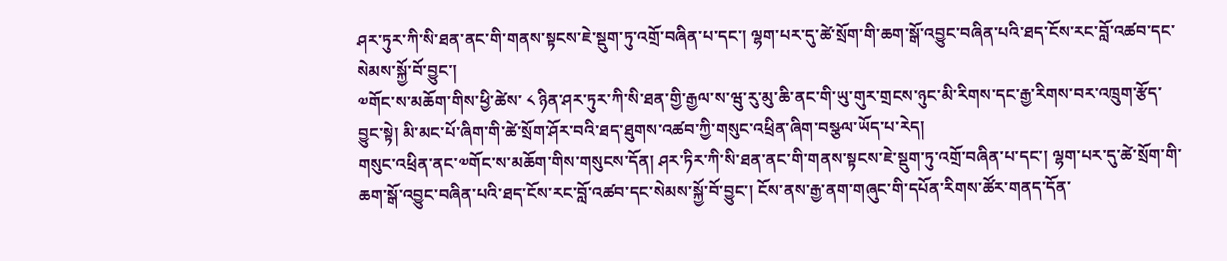ཤར་ཏུར་ཀི་སི་ཐན་ནང་གི་གནས་སྟངས་ཇེ་སྡུག་ཏུ་འགྲོ་བཞིན་པ་དང་། ལྷག་པར་དུ་ཚེ་སྲོག་གི་ཆག་སྒོ་འབྱུང་བཞིན་པའི་ཐད་ངོས་རང་བློ་འཚབ་དང་སེམས་སྐྱོ་བོ་བྱུང་།
༧གོང་ས་མཆོག་གིས་ཕྱི་ཚེས་ ༨ ཉིན་ཤར་ཏུར་ཀི་སི་ཐན་གྱི་རྒྱལ་ས་ཝུ་རུ་མུ་ཆི་ནང་གི་ཡུ་གུར་གྲངས་ཉུང་མི་རིགས་དང་རྒྱ་རིགས་བར་འཁྲུག་རྩོད་བྱུང་སྟེ། མི་མང་པོ་ཞིག་གི་ཚེ་སྲོག་ཤོར་བའི་ཐད་ཐུགས་འཚབ་ཀྱི་གསུང་འཕྲིན་ཞིག་བསྩལ་ཡོད་པ་རེད།
གསུང་འཕྲིན་ནང་༧གོང་ས་མཆོག་གིས་གསུངས་དོན། ཤར་ཏིར་ཀི་སི་ཐན་ནང་གི་གནས་སྟངས་ཇེ་སྡུག་ཏུ་འགྲོ་བཞིན་པ་དང་། ལྷག་པར་དུ་ཚེ་སྲོག་གི་ཆག་སྒོ་འབྱུང་བཞིན་པའི་ཐད་ངོས་རང་བློ་འཚབ་དང་སེམས་སྐྱོ་བོ་བྱུང་། ངོས་ནས་རྒྱ་ནག་གཞུང་གི་དཔོན་རིགས་ཚོར་གནད་དོན་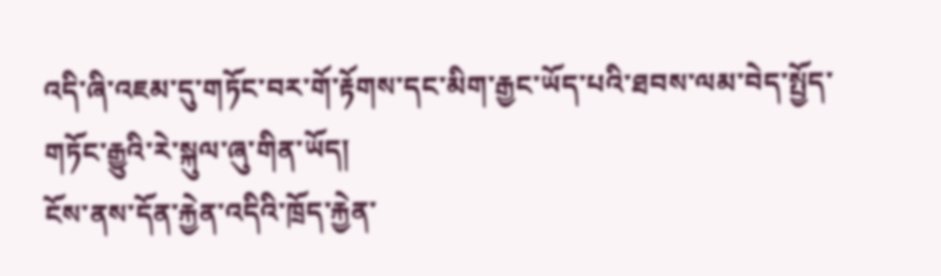འདི་ཞི་འཇམ་དུ་གཏོང་བར་གོ་རྟོགས་དང་མིག་རྒྱང་ཡོད་པའི་ཐབས་ལམ་བེད་སྤྱོད་གཏོང་རྒྱུའི་རེ་སྐུལ་ཞུ་གིན་ཡོད།
ངོས་ནས་དོན་རྐྱེན་འདིའི་ཁྲོད་རྐྱེན་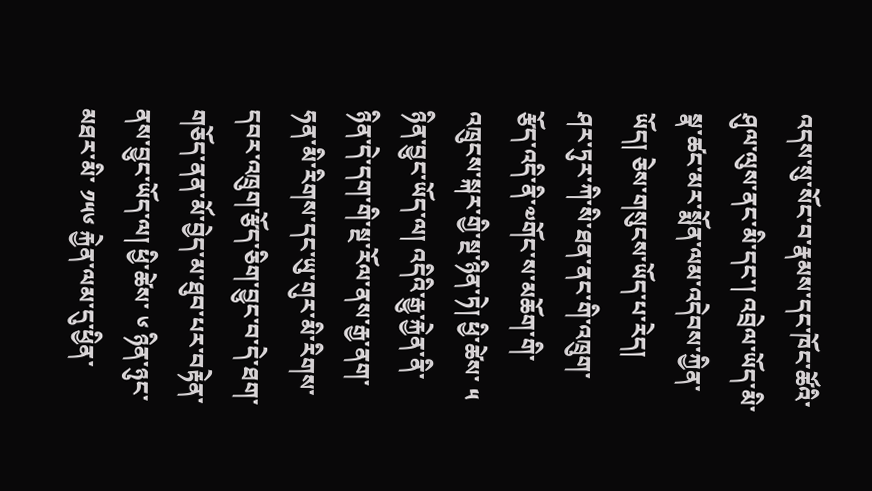འདས་སུ་སོང་བ་རྣམས་དང་ཁོང་ཚོའི་ཤུལ་ལུས་ནང་མི་དང་། འབྲེལ་ཡོད་མི་སྣ་ཚང་མར་སྨོན་ལམ་འདེབས་ཀྱིན་ཡོད། ཅེས་གསུངས་ཡོད་པ་རེད།
ཤར་ཏུར་ཀི་སི་ཐན་ནང་གི་འཁྲུག་རྩོད་འདི་ནི་༧གོང་ས་མཆོག་གི་འཁྲུངས་སྐར་གྱི་སྔ་ཉིན་ཏེ། ཕྱི་ཚེས་ ༥ ཉིན་བྱུང་ཡོད་ལ། འདིའི་རྒྱུ་རྐྱེན་ནི་ཉིན་དེ་དག་གི་སྔ་རོལ་ནས་རྒྱ་ནག་ཧན་མི་རིགས་དང་ཡུ་གུར་མི་རིགས་དབར་འཁྲུག་རྩོད་ཅིག་བྱུང་བ་དེ་ཐག་གཅོད་ནན་མོ་བྱེད་མ་ཐུབ་པར་བརྟེན་ནས་བྱུང་ཡོད་ལ། ཕྱི་ཚེས་ ༦ ཉིན་ཉུང་མཐར་མི་ ༡༥༦ རྐྱེན་ལམ་དུ་ཕྱིན་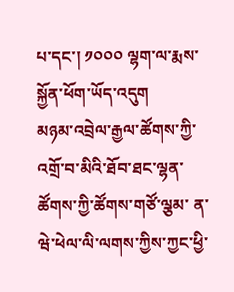པ་དང་། ༡༠༠༠ ལྷག་ལ་རྨས་སྐྱོན་ཕོག་ཡོད་འདུག
མཉམ་འབྲེལ་རྒྱལ་ཚོགས་ཀྱི་འགྲོ་བ་མིའི་ཐོབ་ཐང་ལྷན་ཚོགས་ཀྱི་ཚོགས་གཙོ་ལྕམ་ ན་ཝེ་ཕེལ་ལི་ལགས་ཀྱིས་ཀྱང་ཕྱི་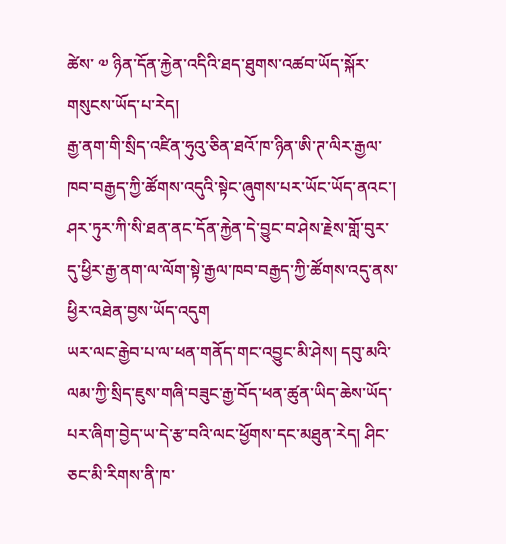ཚེས་ ༧ ཉིན་དོན་རྐྱེན་འདིའི་ཐད་ཐུགས་འཚབ་ཡོད་སྐོར་གསུངས་ཡོད་པ་རེད།
རྒྱ་ནག་གི་སྲིད་འཛིན་ཧུའུ་ཅིན་ཐའོ་ཁ་ཉིན་ཨི་ཊ་ལིར་རྒྱལ་ཁབ་བརྒྱད་ཀྱི་ཚོགས་འདུའི་སྟེང་ཞུགས་པར་ཡོང་ཡོད་ནའང་། ཤར་ཏུར་ཀི་སི་ཐན་ནང་དོན་རྐྱེན་དེ་བྱུང་བ་ཤེས་རྗེས་གློ་བུར་དུ་ཕྱིར་རྒྱ་ནག་ལ་ལོག་སྟེ་རྒྱལ་ཁབ་བརྒྱད་ཀྱི་ཚོགས་འདུ་ནས་ཕྱིར་འཐེན་བྱས་ཡོད་འདུག
ཡར་ལང་རྒྱེབ་པ་ལ་ཕན་གནོད་གང་འབྱུང་མི་ཤེས། དབུ་མའི་ལམ་ཀྱི་སྲིད་ཇུས་གཞི་བཟུང་རྒྱ་བོད་ཕན་ཚུན་ཡིད་ཆེས་ཡོད་པར་ཞིག་བྱེད་ཡ་དེ་རྩ་བའི་ལང་ཕྱོགས་དང་མཐུན་རེད། ཤིང་ཅང་མི་རིགས་ནི་ཁ་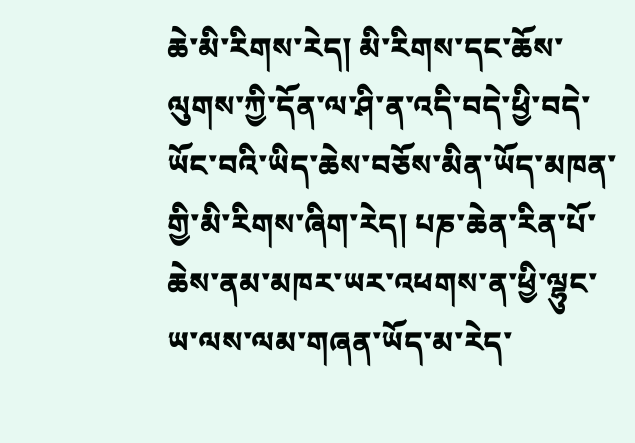ཆེ་མི་རིགས་རེད། མི་རིགས་དང་ཆོས་ལུགས་ཀྱི་དོན་ལ་ཤི་ན་འདི་བདེ་ཕྱི་བདེ་ཡོང་བའི་ཡིད་ཆེས་བཅོས་མིན་ཡོད་མཁན་གྱི་མི་རིགས་ཞིག་རེད། པཎ་ཆེན་རིན་པོ་ཆེས་ནམ་མཁར་ཡར་འཕགས་ན་ཕྱི་ལྷུང་ཡ་ལས་ལམ་གཞན་ཡོད་མ་རེད་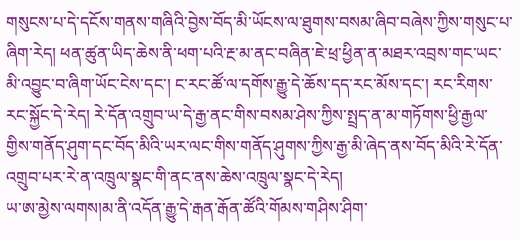གསུངས་པ་དེ་དངོས་གནས་གཞིའི་བྱེས་བོད་མི་ཡོངས་ལ་ཐུགས་བསམ་ཞིབ་བཞེས་ཀྱིས་གསུང་པ་ཞིག་རེད། ཕན་ཚུན་ཡིད་ཆེས་ནི་ཕག་པའི་རྔ་མ་ནང་བཞིན་ཇེ་ཕྲ་ཕྱིན་ན་མཐར་འབྲས་གང་ཡང་མི་འབྱུང་བ་ཞིག་ཡོང་ངེས་དང་། ང་རང་ཚོ་ལ་དགོས་རྒྱུ་དེ་ཆོས་དད་རང་མོས་དང་། རང་རིགས་རང་སྐྱོང་དེ་རེད། རེ་དོན་འགྲུབ་ཡ་དེ་རྒྱ་ནང་གིས་བསམ་ཤེས་ཀྱིས་སྤྲད་ན་མ་གཏོགས་ཕྱི་རྒྱལ་གྱིས་གནོད་ཤུག་དང་བོད་མིའི་ཡར་ལང་གིས་གནོད་ཤུགས་ཀྱིས་རྒྱ་མི་ཞེད་ནས་བོད་མིའི་རེ་དོན་འགྲུབ་པར་རེ་ན་འཁྲུལ་སྣང་གི་ནང་ནས་ཆེས་འཁྲུལ་སྣང་དེ་རེད།
ཡ་ཨ་མྱེས་ལགས།མ་ནི་འདོན་རྒྱུ་དེ་རྒན་རྒོན་ཚོའི་གོམས་གཤིས་ཤིག་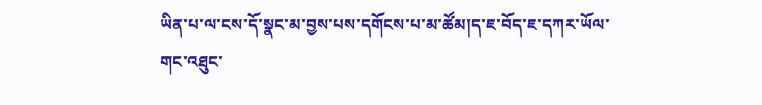ཡིན་པ་ལ་ངས་དོ་སྣང་མ་བྱས་པས་དགོངས་པ་མ་ཚོམ།ད་ཇ་བོད་ཇ་དཀར་ཡོལ་གང་འཐུང་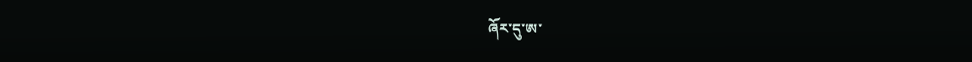ཞོར་དུ་ཨ་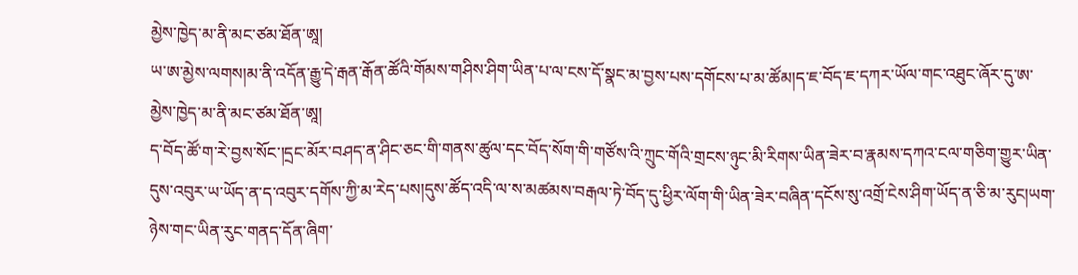མྱེས་ཁྱེད་མ་ནི་མང་ཙམ་ཐོན་ཨཱ།
ཡ་ཨ་མྱེས་ལགས།མ་ནི་འདོན་རྒྱུ་དེ་རྒན་རྒོན་ཚོའི་གོམས་གཤིས་ཤིག་ཡིན་པ་ལ་ངས་དོ་སྣང་མ་བྱས་པས་དགོངས་པ་མ་ཚོམ།ད་ཇ་བོད་ཇ་དཀར་ཡོལ་གང་འཐུང་ཞོར་དུ་ཨ་མྱེས་ཁྱེད་མ་ནི་མང་ཙམ་ཐོན་ཨཱ།
ད་བོད་ཚོ་ག་རེ་བྱས་སོང་།དྲང་མོར་བཤད་ན་ཤིང་ཅང་གི་གནས་ཚུལ་དང་བོད་སོག་གི་གཙོས་འི་ཀྲུང་གོའི་གྲངས་ཉུང་མི་རིགས་ཡིན་ཟེར་བ་རྣམས་དཀའ་ངལ་གཅིག་གྱུར་ཡིན་དུས་འབུར་ཡ་ཡོད་ན་ད་འབུར་དགོས་ཀྱི་མ་རེད་པས།དུས་ཚོད་འདི་ལ་ས་མཚམས་བརྒལ་ཏེ་བོད་དུ་ཕྱིར་ལོག་གི་ཡིན་ཟེར་བཞིན་དངོས་སུ་འགྲོ་ངེས་ཤིག་ཡོད་ན་ཅི་མ་རུང།ཡག་ཉེས་གང་ཡིན་རུང་གནད་དོན་ཞིག་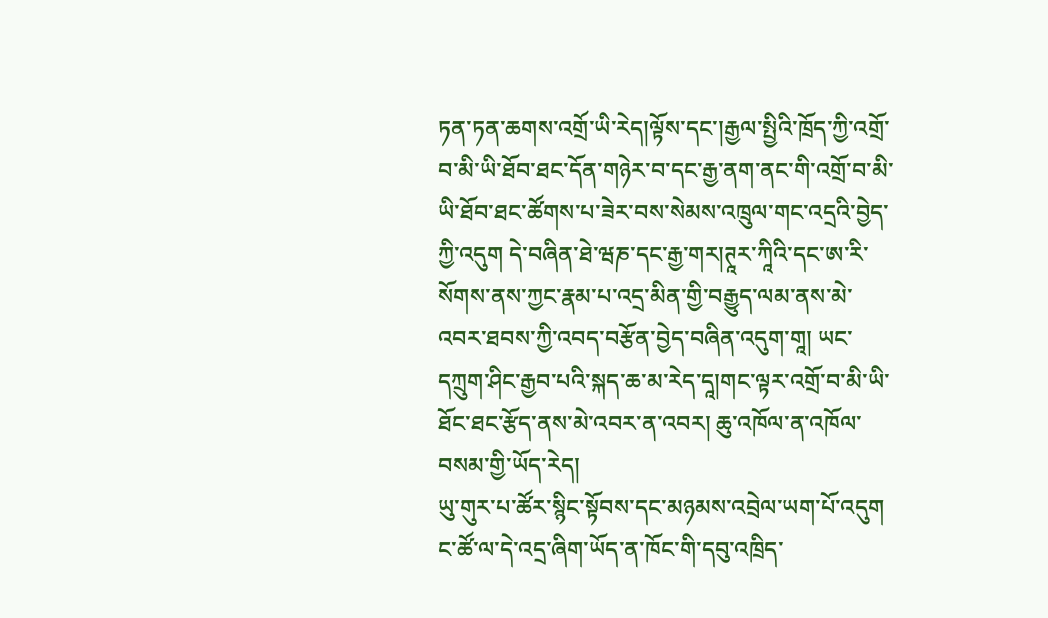ཏན་ཏན་ཆགས་འགྲོ་ཡི་རེད།ལྟོས་དང་།རྒྱལ་སྤྱིའི་ཁྲོད་ཀྱི་འགྲོ་བ་མི་ཡི་ཐོབ་ཐང་དོན་གཉེར་བ་དང་རྒྱ་ནག་ནང་གི་འགྲོ་བ་མི་ཡི་ཐོབ་ཐང་ཚོགས་པ་ཟེར་བས་སེམས་འཁྲུལ་གང་འདྲའི་བྱེད་ཀྱི་འདུག དེ་བཞིན་ཐེ་ཝཎ་དང་རྒྱ་གར།ཊཱར་ཀཱིའི་དང་ཨ་རི་སོགས་ནས་ཀྱང་རྣམ་པ་འདྲ་མིན་གྱི་བརྒྱུད་ལམ་ནས་མེ་འབར་ཐབས་ཀྱི་འབད་བརྩོན་བྱེད་བཞིན་འདུག་གཱ། ཡང་དཀྲུག་ཤིང་རྒྱབ་པའི་སྐད་ཆ་མ་རེད་དཱ།གང་ལྟར་འགྲོ་བ་མི་ཡི་ཐོང་ཐང་རྩོད་ནས་མེ་འབར་ན་འབར། ཆུ་འཁོལ་ན་འཁོལ་བསམ་གྱི་ཡོད་རེད།
ཡུ་གུར་པ་ཚོར་སྙིང་སྟོབས་དང་མཉམས་འབྲེལ་ཡག་པོ་འདུག ང་ཚོ་ལ་དེ་འདྲ་ཞིག་ཡོད་ན་ཁོང་གི་དབུ་འཁྲིད་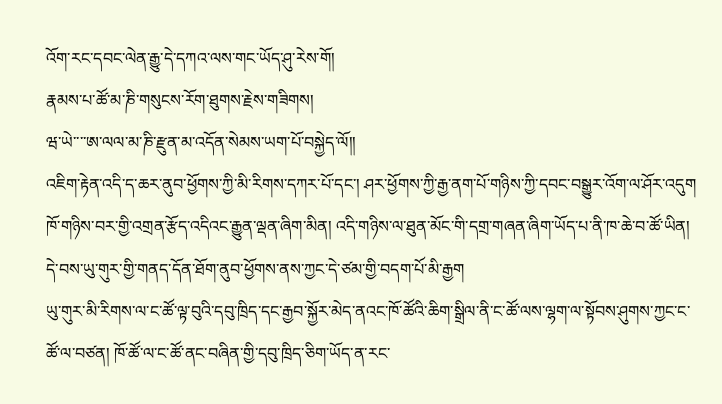འོག་རང་དབང་ལེན་རྒྱུ་དེ་དཀའ་ལས་གང་ཡོད་ཤུ་རེས་གོ།
རྣམས་པ་ཚོ་མ་ཎི་གསུངས་རོག་ཐུགས་རྗེས་གཟིགས།
ཝ་ཡེ་་་་ཨ་ལལ་མ་ཎི་རྫུན་མ་འདོན་སེམས་ཡག་པོ་བསྐྱེད་ལོ།།
འཇིག་རྟེན་འདི་ད་ཆར་ནུབ་ཕྱོགས་ཀྱི་མི་རིགས་དཀར་པོ་དང་། ཤར་ཕྱོགས་ཀྱི་རྒྱ་ནག་པོ་གཉིས་ཀྱི་དབང་བསྒྱུར་འོག་ལ་ཤོར་འདུག ཁོ་གཉིས་བར་གྱི་འགྲན་རྩོད་འདིའང་རྒྱུན་ལྡན་ཞིག་མིན། འདི་གཉིས་ལ་ཐུན་མོང་གི་དགྲ་གཞན་ཞིག་ཡོད་པ་ནི་ཁ་ཆེ་བ་ཚོ་ཡིན། དེ་བས་ཡུ་གུར་གྱི་གནད་དོན་ཐོག་ནུབ་ཕྱོགས་ནས་ཀྱང་དེ་ཙམ་གྱི་བདག་པོ་མི་རྒྱག
ཡུ་གུར་མི་རིགས་ལ་ང་ཚོ་ལྟ་བུའི་དབུ་ཁྲིད་དང་རྒྱབ་སྐྱོར་མེད་ནའང་ཁོ་ཚོའི་ཆིག་སྒྲིལ་ནི་ང་ཚོ་ལས་ལྷག་ལ་སྟོབས་ཤུགས་ཀྱང་ང་ཚོ་ལ་བཙན། ཁོ་ཚོ་ལ་ང་ཚོ་ནང་བཞིན་གྱི་དབུ་ཁྲིད་ཅིག་ཡོད་ན་རང་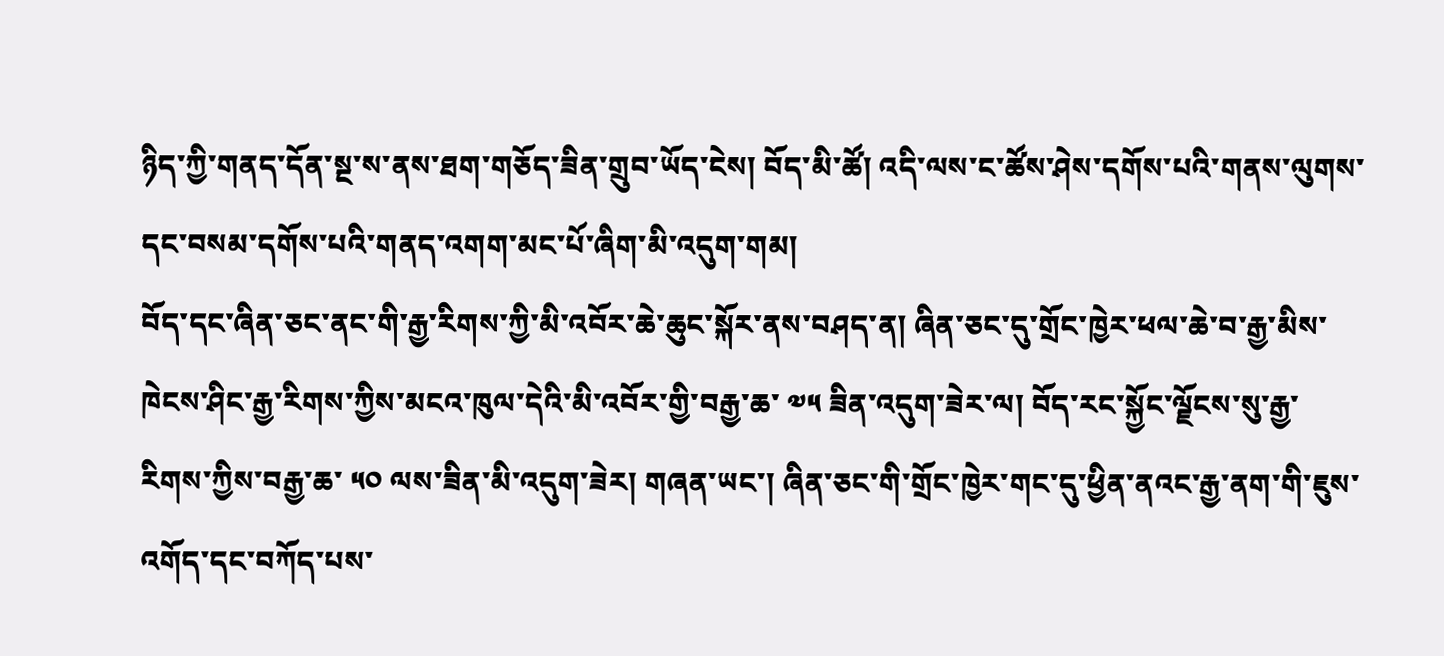ཉིད་ཀྱི་གནད་དོན་སྔ་ས་ནས་ཐག་གཅོད་ཟིན་གྲུབ་ཡོད་ངེས། བོད་མི་ཚོ། འདི་ལས་ང་ཚོས་ཤེས་དགོས་པའི་གནས་ལུགས་དང་བསམ་དགོས་པའི་གནད་འགག་མང་པོ་ཞིག་མི་འདུག་གམ།
བོད་དང་ཞིན་ཅང་ནང་གི་རྒྱ་རིགས་ཀྱི་མི་འབོར་ཆེ་ཆུང་སྐོར་ནས་བཤད་ན། ཞིན་ཅང་དུ་གྲོང་ཁྱེར་ཕལ་ཆེ་བ་རྒྱ་མིས་ཁེངས་ཤིང་རྒྱ་རིགས་ཀྱིས་མངའ་ཁུལ་དེའི་མི་འབོར་གྱི་བརྒྱ་ཆ་ ༧༥ ཟིན་འདུག་ཟེར་ལ། བོད་རང་སྐྱོང་ལྗོངས་སུ་རྒྱ་རིགས་ཀྱིས་བརྒྱ་ཆ་ ༥༠ ལས་ཟིན་མི་འདུག་ཟེར། གཞན་ཡང་། ཞིན་ཅང་གི་གྲོང་ཁྱེར་གང་དུ་ཕྱིན་ནའང་རྒྱ་ནག་གི་ཇུས་འགོད་དང་བཀོད་པས་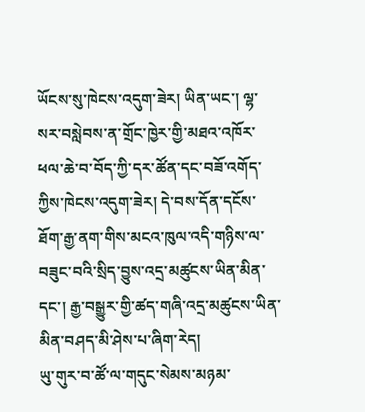ཡོངས་སུ་ཁེངས་འདུག་ཟེར། ཡིན་ཡང་། ལྷ་སར་བསླེབས་ན་གྲོང་ཁྱེར་གྱི་མཐའ་འཁོར་ཕལ་ཆེ་བ་བོད་ཀྱི་དར་ཚོན་དང་བཟོ་འགོད་ཀྱིས་ཁེངས་འདུག་ཟེར། དེ་བས་དོན་དངོས་ཐོག་རྒྱ་ནག་གིས་མངའ་ཁུལ་འདི་གཉིས་ལ་བཟུང་བའི་སྲིད་བྱུས་འདྲ་མཚུངས་ཡིན་མིན་དང་། རྒྱ་བསྒྱུར་གྱི་ཚད་གཞི་འདྲ་མཚུངས་ཡིན་མིན་བཤད་མི་ཤེས་པ་ཞིག་རེད།
ཡུ་གུར་བ་ཚོ་ལ་གདུང་སེམས་མཉམ་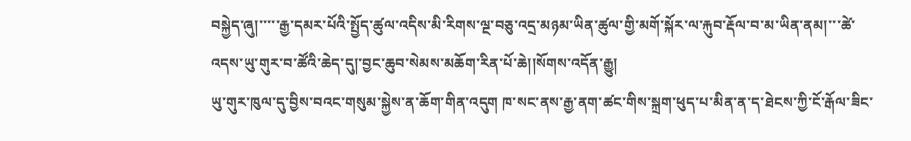བསྐྱེད་ཞུ།་་་་་རྒྱ་དམར་པོའི་སྤྱོད་ཚུལ་འདིས་མི་རིགས་ལྔ་བཅུ་འདྲ་མཉམ་ཡིན་ཚུལ་གྱི་མགོ་སྐོར་ལ་རྐུབ་རྡོལ་བ་མ་ཡིན་ནམ།་་་ཚེ་འདས་ཡུ་གུར་བ་ཚོའི་ཆེད་དུ།་བྱང་ཆུབ་སེམས་མཆོག་རིན་པོ་ཆེ།།སོགས་འདོན་རྒྱུ།
ཡུ་གུར་ཁུལ་དུ་བྱིས་བའང་གསུམ་སྐྱེས་ན་ཆོག་གིན་འདུག ཁ་སང་ནས་རྒྱ་ནག་ཚང་གིས་སྐྲག་ཕུད་པ་མིན་ན་ད་ཐེངས་ཀྱི་ངོ་རྒོལ་ཟིང་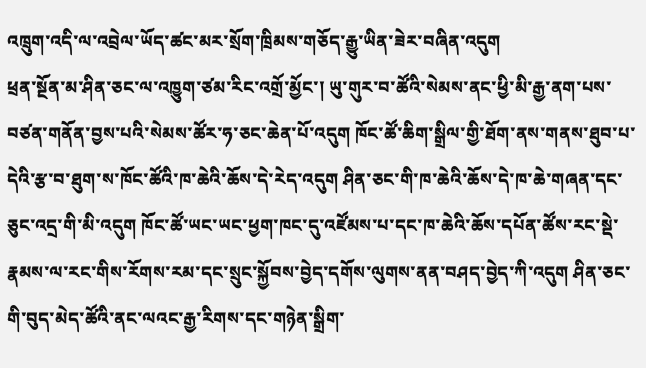འཁྲུག་འདི་ལ་འབྲེལ་ཡོད་ཚང་མར་སྲོག་ཁྲིམས་གཅོད་རྒྱུ་ཡིན་ཟེར་བཞིན་འདུག
ཕྲན་སྔོན་མ་ཤིན་ཅང་ལ་འཁྱུག་ཙམ་རིང་འགྲོ་མྱོང་། ཡུ་གུར་བ་ཚོའི་སེམས་ནང་ཕྱི་མི་རྒྱ་ནག་པས་བཙན་གནོན་བྱས་པའི་སེམས་ཚོར་ཧ་ཅང་ཆེན་པོ་འདུག ཁོང་ཚོ་ཆིག་སྒྲིལ་གྱི་ཐོག་ནས་གནས་ཐུབ་པ་དེའི་རྩ་བ་ཐུག་ས་ཁོང་ཚོའི་ཁ་ཆེའི་ཆོས་དེ་རེད་འདུག ཤིན་ཅང་གི་ཁ་ཆེའི་ཆོས་དེ་ཁ་ཆེ་གཞན་དང་ཅུང་འདྲ་གི་མི་འདུག ཁོང་ཚོ་ཡང་ཡང་ཕྱག་ཁང་དུ་འཛོམས་པ་དང་ཁ་ཆེའི་ཆོས་དཔོན་ཚོས་རང་སྡེ་རྣམས་ལ་རང་གིས་རོགས་རམ་དང་སྲུང་སྐྱོབས་བྱེད་དགོས་ལུགས་ནན་བཤད་བྱེད་ཀི་འདུག ཤིན་ཅང་གི་བུད་མེད་ཚོའི་ནང་ལའང་རྒྱ་རིགས་དང་གཉེན་སྒྲིག་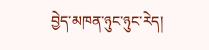བྱེད་མཁན་ཉུང་ཉུང་རེད།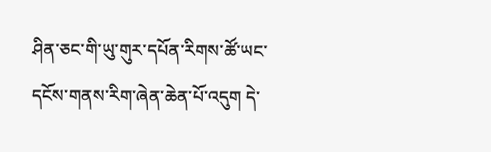ཤིན་ཅང་གི་ཡུ་གུར་དཔོན་རིགས་ཚོ་ཡང་དངོས་གནས་རིག་ཞེན་ཆེན་པོ་འདུག དེ་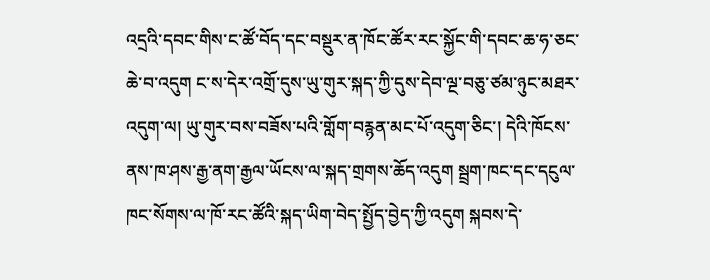འདྲའི་དབང་གིས་ང་ཚོ་བོད་དང་བསྡུར་ན་ཁོང་ཚོར་རང་སྐྱོང་གི་དབང་ཆ་ཧ་ཅང་ཆེ་བ་འདུག ང་ས་དེར་འགྲོ་དུས་ཡུ་གུར་སྐད་ཀྱི་དུས་དེབ་ལྔ་བཅུ་ཙམ་ཉུང་མཐར་འདུག་ལ། ཡུ་གུར་བས་བཟོས་པའི་གློག་བརྙན་མང་པོ་འདུག་ཅིང་། དེའི་ཁོངས་ནས་ཁ་ཤས་རྒྱ་ནག་རྒྱལ་ཡོངས་ལ་སྐད་གྲགས་ཆོད་འདུག སྦྲག་ཁང་དང་དངུལ་ཁང་སོགས་ལ་ཁོ་རང་ཚོའི་སྐད་ཡིག་བེད་སྤྱོད་བྱེད་ཀྱི་འདུག སྐབས་དེ་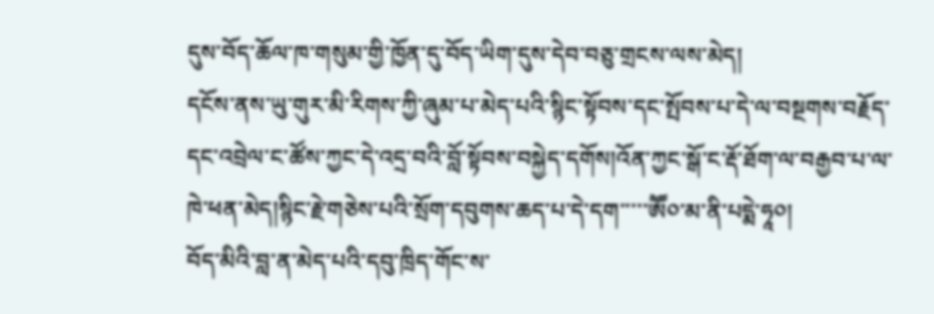དུས་བོད་ཆོལ་ཁ་གསུམ་གྱི་ཁྱོན་དུ་བོད་ཡིག་དུས་དེབ་བཅུ་གྲངས་ལས་མེད།
དངོས་ནས་ཡུ་གུར་མི་རིགས་ཀྱི་ཞུམ་པ་མེད་པའི་སྙིང་སྟོབས་དང་སྤོབས་པ་དེ་ལ་བསྔགས་བརྗོད་དང་འབྲེལ་ང་ཚོས་ཀྱང་དེ་འདྲ་བའི་བློ་སྟོབས་བསྐྱེད་དགོས།འོན་ཀྱང་སྒོ་ང་རྡོ་ཐོག་ལ་བརྒྱབ་པ་ལ་ཁེ་ཕན་མེད།སྙིང་རྗེ་གཅེས་པའི་སྲོག་དབུགས་ཆད་པ་དེ་དག་་་་་ཨཽ༠་མ་ནི་པདྨེ་ཧཱ༠།
བོད་མིའི་བླ་ན་མེད་པའི་དབུ་ཁྲིད་གོང་ས་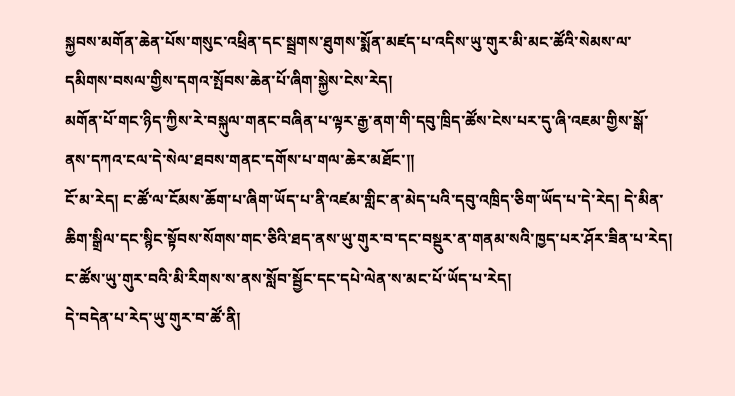སྐྱབས་མགོན་ཆེན་པོས་གསུང་འཕྲིན་དང་སྦྲགས་ཐུགས་སྨོན་མཛད་པ་འདིས་ཡུ་གུར་མི་མང་ཚོའི་སེམས་ལ་དམིགས་བསལ་གྱིས་དགའ་སྤོབས་ཆེན་པོ་ཞིག་སྐྱེས་ངེས་རེད།
མགོན་པོ་གང་ཉིད་ཀྱིས་རེ་བསྐུལ་གནང་བཞིན་པ་ལྟར་རྒྱ་ནག་གི་དབུ་ཁྲིད་ཚོས་ངེས་པར་དུ་ཞི་འཇམ་གྱིས་སྒོ་ནས་དཀའ་ངལ་དེ་སེལ་ཐབས་གནང་དགོས་པ་གལ་ཆེར་མཐོང་།།
ངོ་མ་རེད། ང་ཚོ་ལ་ངོམས་ཆོག་པ་ཞིག་ཡོད་པ་ནི་འཛམ་གླིང་ན་མེད་པའི་དབུ་འཁྲིད་ཅིག་ཡོད་པ་དེ་རེད། དེ་མིན་ཆིག་སྒྲིལ་དང་སྙིང་སྟོབས་སོགས་གང་ཅིའི་ཐད་ནས་ཡུ་གུར་བ་དང་བསྡུར་ན་གནམ་སའི་ཁྱད་པར་ཤོར་ཟིན་པ་རེད། ང་ཚོས་ཡུ་གུར་བའི་མི་རིགས་ས་ནས་སློབ་སྦྱོང་དང་དཔེ་ལེན་ས་མང་པོ་ཡོད་པ་རེད།
དེ་བདེན་པ་རེད་ཡུ་གུར་བ་ཚོ་ནི།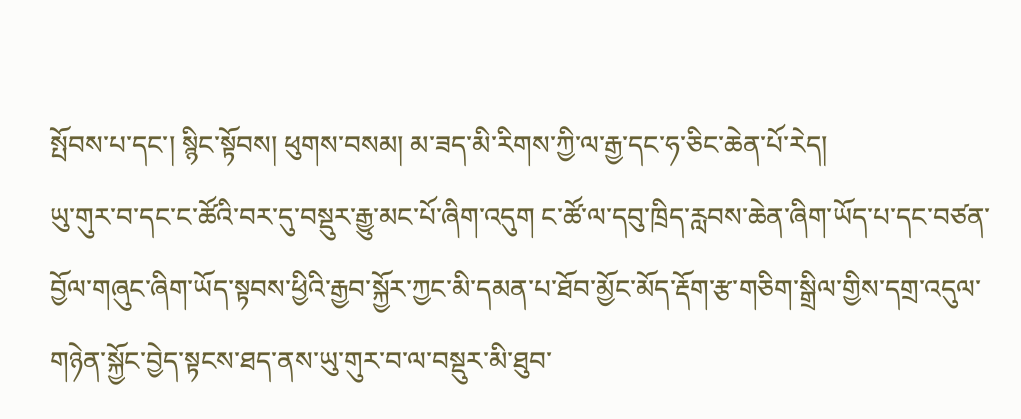སྤོབས་པ་དང་། སྙིང་སྟོབས། ཕུགས་བསམ། མ་ཟད་མི་རིགས་ཀྱི་ལ་རྒྱ་དང་ཧ་ཅིང་ཆེན་པོ་རེད།
ཡུ་གུར་བ་དང་ང་ཚོའི་བར་དུ་བསྡུར་རྒྱུ་མང་པོ་ཞིག་འདུག ང་ཚོ་ལ་དབུ་ཁྲིད་རླབས་ཆེན་ཞིག་ཡོད་པ་དང་བཙན་བྱོལ་གཞུང་ཞིག་ཡོད་སྟབས་ཕྱིའི་རྒྱབ་སྐྱོར་ཀྱང་མི་དམན་པ་ཐོབ་མྱོང་མོད་རྡོག་རྩ་གཅིག་སྒྲིལ་གྱིས་དགྲ་འདུལ་གཉེན་སྐྱོང་བྱེད་སྟངས་ཐད་ནས་ཡུ་གུར་བ་ལ་བསྡུར་མི་ཐུབ་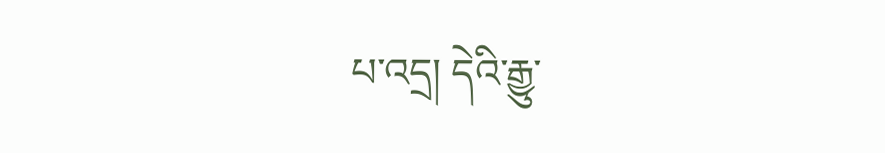པ་འདྲ། དེའི་རྒྱུ་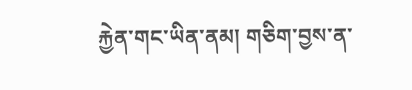རྐྱེན་གང་ཡིན་ནམ། གཅིག་བྱས་ན་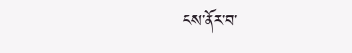ངས་ནོར་བ་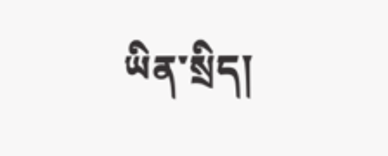ཡིན་སྲིད།